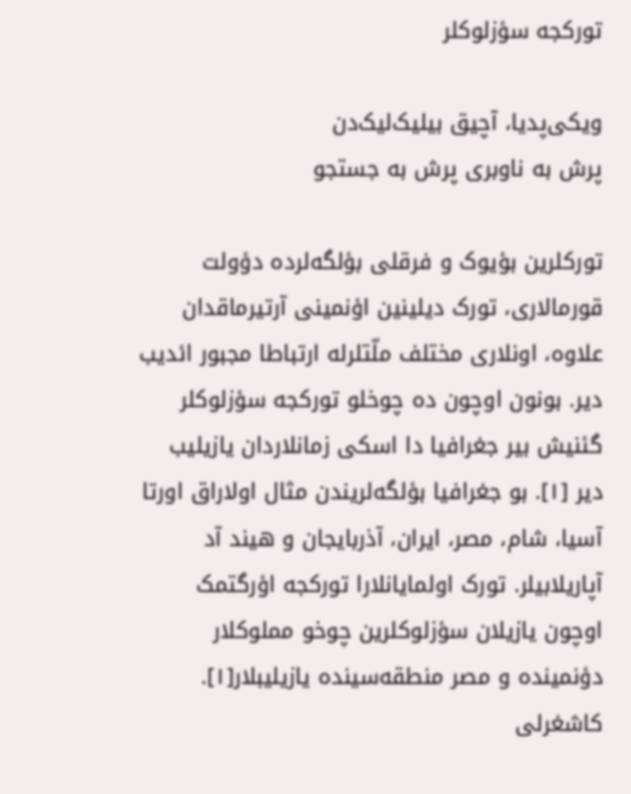تورکجه سؤزلوکلر

ویکی‌پدیا، آچیق بیلیک‌لیک‌دن
پرش به ناوبری پرش به جستجو

تورکلرین بؤیوک و فرقلی بؤلگه‌لرده دؤولت قورمالاری، تورک دیلینین اؤنمینی آرتیرماقدان علاوه، اونلاری مختلف ملّتلرله ارتباطا مجبور ائدیب دیر. بونون اوچون ده چوخلو تورکجه سؤزلوکلر گئنیش بیر جغرافیا دا اسکی زمانلاردان یازیلیب دیر [۱]. بو جغرافیا بؤلگه‌لریندن مثال اولاراق اورتا آسیا، شام، مصر، ایران، آذربایجان و هیند آد آپاریلابیلر. تورک اولمایانلارا تورکجه اؤرگتمک اوچون یازیلان سؤزلوکلرین چوخو مملوکلار دؤنمینده و مصر منطقه‌سینده یازیلیبلار[۱]. کاشغرلی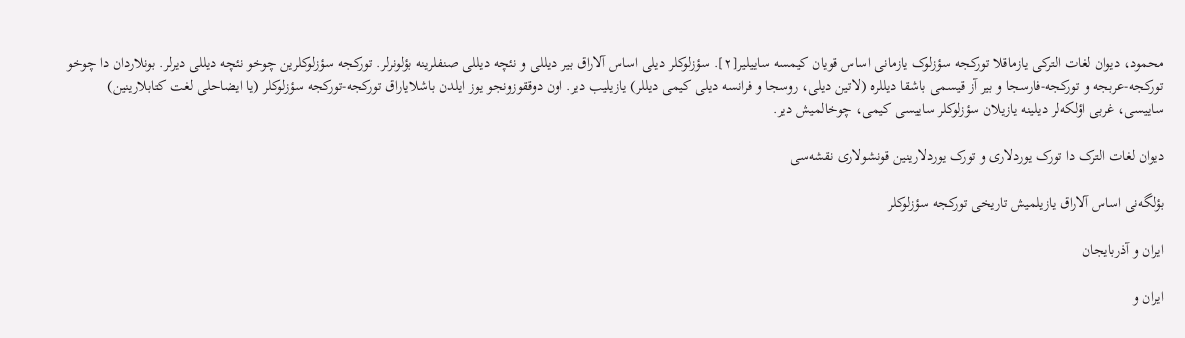محمود، دیوان لغات الترکی یازماقلا تورکجه سؤزلوک یازمانی اساس قویان کیمسه ساییلیر[۲]. سؤزلوکلر دیلی اساس آلاراق بیر دیللی و نئچه دیللی صنفلرینه بؤلونرلر. تورکجه سؤزلوکلرین چوخو نئچه دیللی دیرلر. بونلاردان دا چوخو تورکجه-عربجه و تورکجه-فارسجا و بیر آز قیسمی باشقا دیللره (لاتین دیلی، روسجا و فرانسه دیلی کیمی دیللر) یازیلیب دیر. اون دوققوزونجو یوز ایلدن باشلایاراق تورکجه-تورکجه سؤزلوکلر (یا ایضاحلی لغت کتابلارینین) ساییسی، غربی اؤلکه‌لر دیلینه یازیلان سؤزلوکلر ساییسی کیمی، چوخالمیش دیر.

دیوان لغات الترک دا تورک یوردلاری و تورک یوردلارینین قونشولاری نقشه‌سی

بؤلگه‌نی اساس آلاراق یازیلمیش تاریخی تورکجه سؤزلوکلر

ایران و آذربایجان

ایران و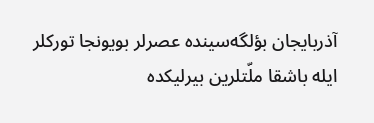آذربایجان بؤلگه‌سینده عصرلر بویونجا تورکلر ایله باشقا ملّتلرین بیرلیکده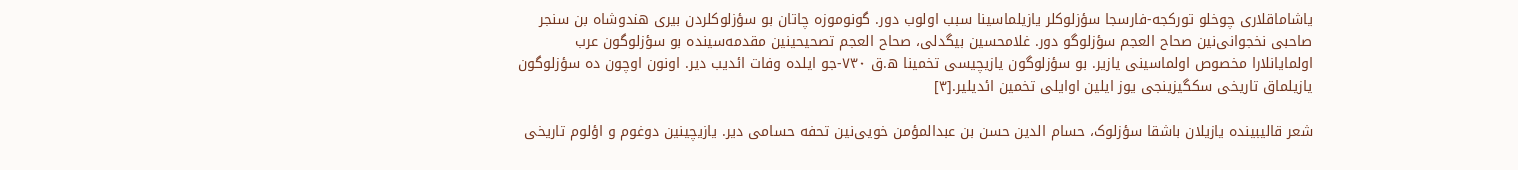یاشاماقلاری چوخلو تورکجه-فارسجا سؤزلوکلر یازیلماسینا سبب اولوب دور. گونوموزه چاتان بو سؤزلوکلردن بیری هندوشاه بن سنجر صاحبی نخجوانی‌نین صحاح العجم سؤزلوگو دور. غلامحسین بیگدلی، صحاح العجم تصحیحینین مقدمه‌سینده بو سؤزلوگون عرب اولمایانلارا مخصوص اولماسینی یازیر. بو سؤزلوگون یازیچیسی تخمینا ه.ق ۷۳۰-جو ایلده وفات ائدیب دیر. اونون اوچون ده سؤزلوگون یازیلماق تاریخی سکگیزینجی یوز ایلین اوایلی تخمین ائدیلیر.[۳]

شعر قالیبینده یازیلان باشقا سؤزلوک، حسام الدین حسن بن عبدالمؤمن خویی‌نین تحفه حسامی دیر. یازیچینین دوغوم و اؤلوم تاریخی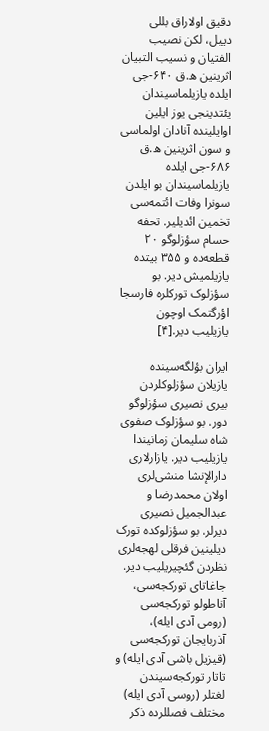دقیق اولاراق بللی دییل، لکن نصیب الفتیان و نسیب التبیان اثرینین ه.ق ۶۴۰-جی ایلده یازیلماسیندان یئتدینجی یوز ایلین اوایلینده آنادان اولماسی و سون اثرینین ه.ق ۶۸۶-جی ایلده یازیلماسیندان بو ایلدن سونرا وفات ائتمه‌سی تخمین ائدیلیر. تحفه حسام سؤزلوگو ۲۰ قطعه‌ده و ۳۵۵ بیتده یازیلمیش دیر. بو سؤزلوک تورکلره فارسجا اؤرگتمک اوچون یازیلیب دیر.[۴]

ایران بؤلگه‌سینده یازیلان سؤزلوکلردن بیری نصیری سؤزلوگو دور. بو سؤزلوک صفوی شاه سلیمان زمانیندا یازیلیب دیر. یازارلاری دارالإنشا منشی‌لری اولان محمدرضا و عبدالجمیل نصیری دیرلر. بو سؤزلوکده تورک دیلینین فرقلی لهجه‌لری نظردن گئچیریلیب دیر. جاغاتای تورکجه‌سی، آناطولو تورکجه‌سی (رومی آدی ایله)، آذربایجان تورکجه‌سی (قیزیل باشی آدی ایله) و تاتار تورکجه‌سیندن لغتلر (روسی آدی ایله) مختلف فصللرده ذکر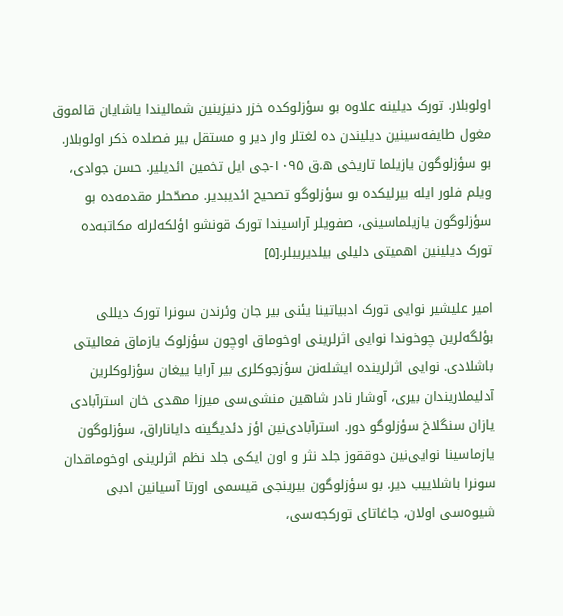اولوبلار. تورک دیلینه علاوه بو سؤزلوکده خزر دنیزینین شمالیندا یاشایان قالموق مغول طایفه‌سینین دیلیندن ده لغتلر وار دیر و مستقل بیر فصلده ذکر اولوبلار. بو سؤزلوگون یازیلما تاریخی ه.ق ۱۰۹۵-جی ایل تخمین ائدیلیر. حسن جوادی، ویلم فلور ایله بیرلیکده بو سؤزلوگو تصحیح ائدیبدیر. مصحّحلر مقدمه‌ده بو سؤزلوگون یازیلماسینی، صفویلر آراسیندا تورک قونشو اؤلکه‌لرله مکاتبه‌ده تورک دیلینین اهمیتی دلیلی بیلدیریبلر.[۵]

امیر علیشیر نوایی تورک ادبیاتینا یئنی بیر جان وئرندن سونرا تورک دیللی بؤلگه‌لرین چوخوندا نوایی اثرلرینی اوخوماق اوچون سؤزلوک یازماق فعالیتی باشلادی. نوایی اثرلرینده ایشله‌نن سؤزجوکلری بیر آرایا ییغان سؤزلوکلرین آدلیملاریندان بیری، آوشار نادر شاهین منشی‌سی میرزا مهدی خان استرآبادی یازان سنگلاخ سؤزلوگو دور. استرآبادی‌نین اؤز دئدیگینه دایاناراق، سؤزلوگون یازماسینا نوایی‌نین دوققوز جلد نثر و اون ایکی جلد نظم اثرلرینی اوخوماقدان سونرا باشلاییب دیر. بو سؤزلوگون بیرینجی قیسمی اورتا آسیانین ادبی شیوه‌سی اولان، جاغاتای تورکجه‌سی،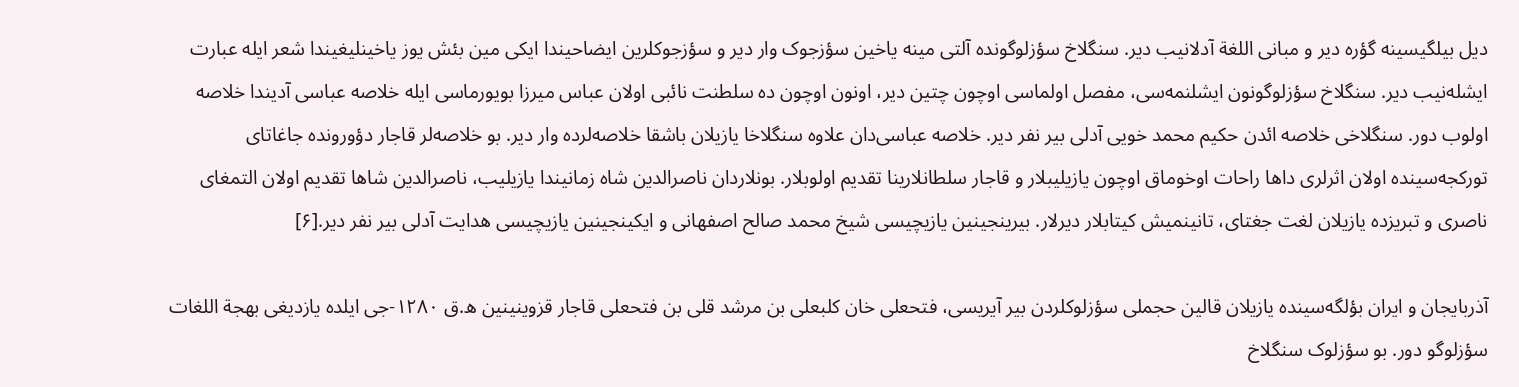دیل بیلگیسینه گؤره دیر و مبانی اللغة آدلانیب دیر. سنگلاخ سؤزلوگونده آلتی مینه یاخین سؤزجوک وار دیر و سؤزجوکلرین ایضاحیندا ایکی مین بئش یوز یاخینلیغیندا شعر ایله عبارت ایشله‌نیب دیر. سنگلاخ سؤزلوگونون ایشلنمه‌سی، مفصل اولماسی اوچون چتین دیر، اونون اوچون ده سلطنت نائبی اولان عباس میرزا بویورماسی ایله خلاصه عباسی آدیندا خلاصه اولوب دور. سنگلاخی خلاصه ائدن حکیم محمد خویی آدلی بیر نفر دیر. خلاصه عباسی‌دان علاوه سنگلاخا یازیلان باشقا خلاصه‌لرده وار دیر. بو خلاصه‌لر قاجار دؤورونده جاغاتای تورکجه‌سینده اولان اثرلری داها راحات اوخوماق اوچون یازیلیبلار و قاجار سلطانلارینا تقدیم اولوبلار. بونلاردان ناصرالدین شاه زمانیندا یازیلیب، ناصرالدین شاها تقدیم اولان التمغای ناصری و تبریزده یازیلان لغت جغتای، تانینمیش کیتابلار دیرلار. بیرینجینین یازیچیسی شیخ محمد صالح اصفهانی و ایکینجینین یازیچیسی هدایت آدلی بیر نفر دیر.[۶]

آذربایجان و ایران بؤلگه‌سینده یازیلان قالین حجملی سؤزلوکلردن بیر آیریسی، فتحعلی خان کلبعلی بن مرشد قلی بن فتحعلی قاجار قزوینینین ه.ق ۱۲۸۰-جی ایلده یازدیغی بهجة اللغات سؤزلوگو دور. بو سؤزلوک سنگلاخ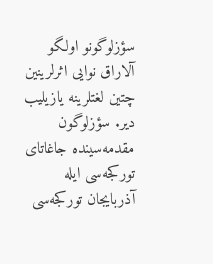سؤزلوگونو اولگو آلاراق نوایی اثرلرینین چتین لغتلرینه یازیلیب دیر. سؤزلوگون مقدمه‌سینده جاغاتای تورکجه‌سی ایله آذربایجان تورکجه‌سی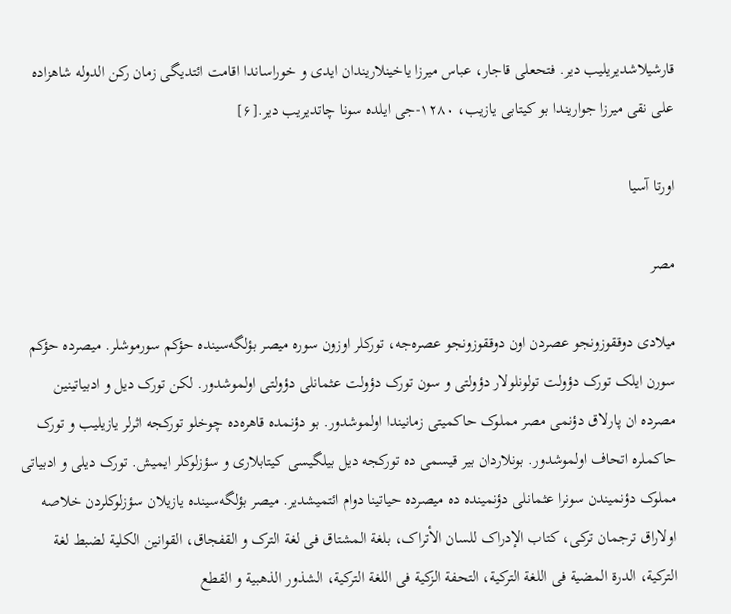قارشیلاشدیریلیب دیر. فتحعلی قاجار، عباس میرزا یاخینلاریندان ایدی و خوراساندا اقامت ائتدیگی زمان رکن الدوله شاهزاده علی نقی میرزا جواریندا بو کیتابی یازیب، ۱۲۸۰-جی ایلده سونا چاتدیریب دیر.[۶]

اورتا آسیا

مصر

میلادی دوققوزونجو عصردن اون دوققوزونجو عصره‌جه، تورکلر اوزون سوره میصر بؤلگه‌سینده حؤکم سورموشلر. میصرده حؤکم سورن ایلک تورک دؤولت تولونلولار دؤولتی و سون تورک دؤولت عثمانلی دؤولتی اولموشدور. لکن تورک دیل و ادبیاتینین مصرده ان پارلاق دؤنمی مصر مملوک حاکمیتی زمانیندا اولموشدور. بو دؤنمده قاهره‌ده چوخلو تورکجه اثرلر یازیلیب و تورک حاکملره اتحاف اولموشدور. بونلاردان بیر قیسمی ده تورکجه دیل بیلگیسی کیتابلاری و سؤزلوکلر ایمیش. تورک دیلی و ادبیاتی مملوک دؤنمیندن سونرا عثمانلی دؤنمینده ده میصرده حیاتینا دوام ائتمیشدیر. میصر بؤلگه‌سینده یازیلان سؤزلوکلردن خلاصه اولاراق ترجمان ترکی، کتاب الإدراک للسان الأتراک، بلغة المشتاق فی لغة الترک و القفجاق، القوانین الکلیة لضبط لغة الترکیة، الدرة المضیة فی اللغة الترکیة، التحفة الزکیة فی اللغة الترکیة، الشذور الذهبية و القطع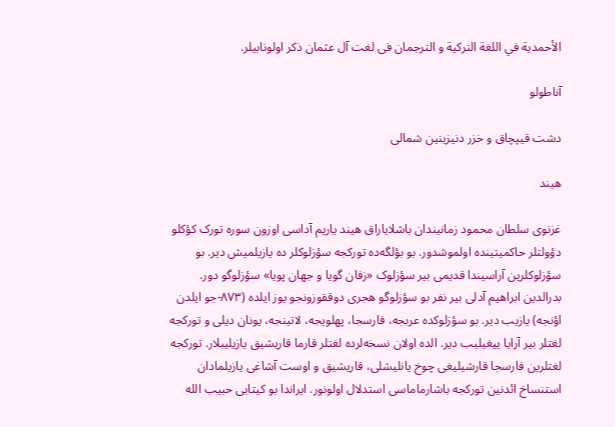الأحمدية في اللغة الترکية و الترجمان فی لغت آل عثمان ذکر اولونابیلر.

آناطولو

دشت قیپچاق و خزر دنیزینین شمالی

هیند

غزنوی سلطان محمود زمانیندان باشلایاراق هیند یاریم آداسی اوزون سوره تورک کؤکلو دؤولتلر حاکمیتینده اولموشدور. بو بؤلگه‌ده تورکجه سؤزلوکلر ده یازیلمیش دیر. بو سؤزلوکلرین آراسیندا قدیمی بیر سؤزلوک «زفان گویا و جهان پویا» سؤزلوگو دور. بدرالدین ابراهیم آدلی بیر نفر بو سؤزلوگو هجری دوققوزونجو یوز ایلده (۸۷۳-جو ایلدن اؤنجه) یازیب دیر. بو سؤزلوکده عربجه، فارسجا، پهلویجه، لاتینجه، یونان دیلی و تورکجه لغتلر بیر آرایا ییغیلیب دیر. الده اولان نسخه‌لرده لغتلر قارما قاریشیق یازیلیبلار. تورکجه لغتلرین فارسجا قارشیلیغی چوخ یانلیشلی، قاریشیق و اوست آشاغی یازیلمادان استنساخ ائدنین تورکجه باشارماماسی استدلال اولونور. ایراندا بو کیتابی حبیب الله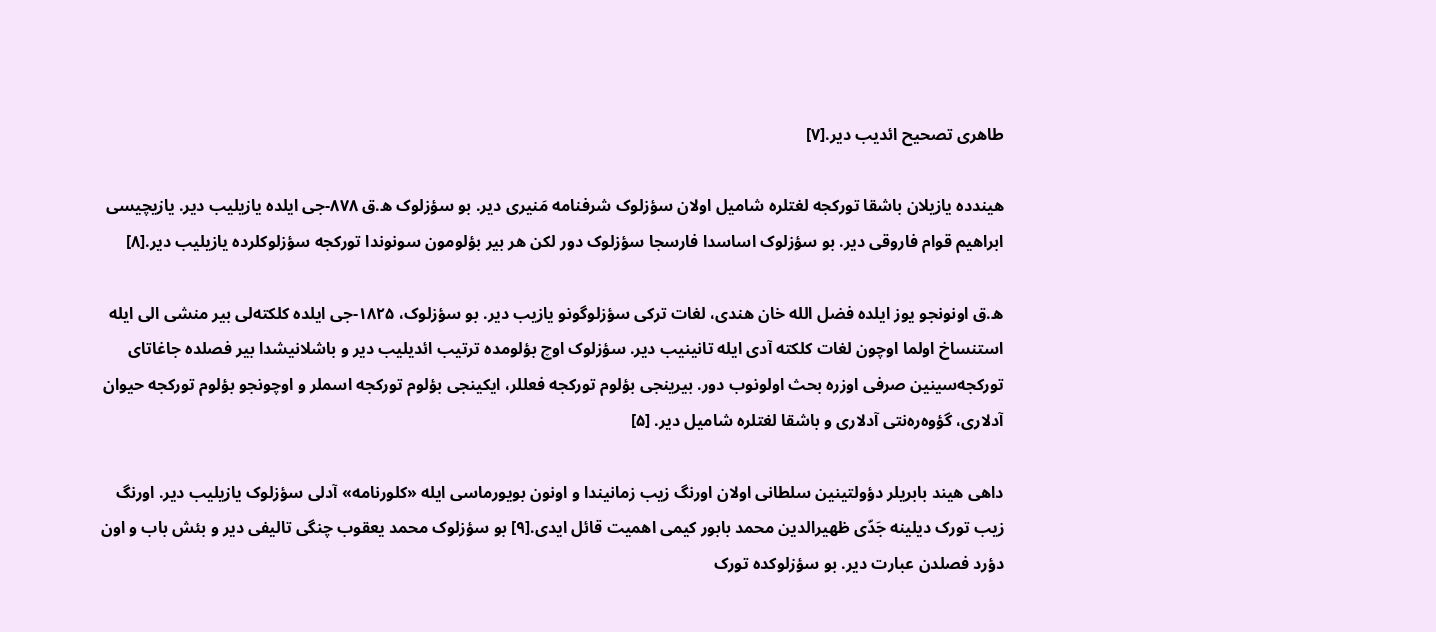طاهری تصحیح ائدیب دیر.[۷]

هیندده یازیلان باشقا تورکجه لغتلره شامیل اولان سؤزلوک شرفنامه مَنیری دیر. بو سؤزلوک ه.ق ۸۷۸-جی ایلده یازیلیب دیر. یازیچیسی ابراهیم قوام فاروقی دیر. بو سؤزلوک اساسدا فارسجا سؤزلوک دور لکن هر بیر بؤلومون سونوندا تورکجه سؤزلوکلرده یازیلیب دیر.[۸]

ه.ق اونونجو یوز ایلده فضل الله خان هندی، لغات ترکی سؤزلوگونو یازیب دیر. بو سؤزلوک، ۱۸۲۵-جی ایلده کلکته‌لی بیر منشی الی ایله استنساخ اولما اوچون لغات کلکته آدی ایله تانینیب دیر. سؤزلوک اوچ بؤلومده ترتیب ائدیلیب دیر و باشلانیشدا بیر فصلده جاغاتای تورکجه‌سینین صرفی اوزره بحث اولونوب دور. بیرینجی بؤلوم تورکجه فعللر، ایکینجی بؤلوم تورکجه اسملر و اوچونجو بؤلوم تورکجه حیوان آدلاری، گؤوه‌ره‌نتی آدلاری و باشقا لغتلره شامیل دیر. [۵]

داهی هیند بابریلر دؤولتینین سلطانی اولان اورنگ زیب زمانیندا و اونون بویورماسی ایله «کلورنامه» آدلی سؤزلوک یازیلیب دیر. اورنگ زیب تورک دیلینه جَدّی ظهیرالدین محمد بابور کیمی اهمیت قائل ایدی.[۹] بو سؤزلوک محمد یعقوب چنگی تالیفی دیر و بئش باب و اون دؤرد فصلدن عبارت دیر. بو سؤزلوکده تورک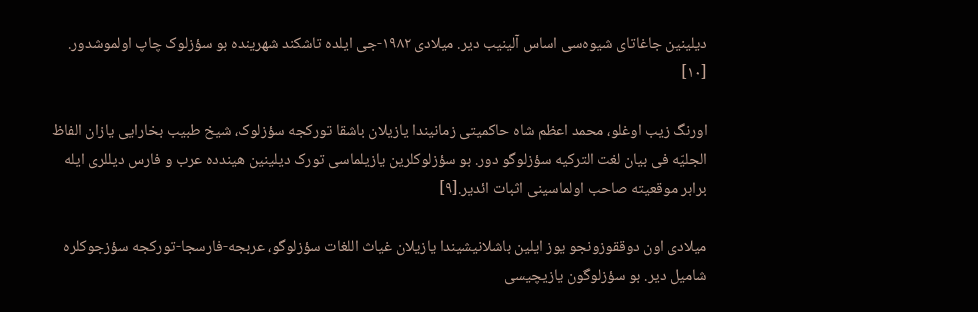دیلینین جاغاتای شیوه‌سی اساس آلینیب دیر. میلادی ۱۹۸۲-جی ایلده تاشکند شهرینده بو سؤزلوک چاپ اولموشدور. [۱۰]

اورنگ زیب اوغلو، محمد اعظم شاه حاکمیتی زمانیندا یازیلان باشقا تورکجه سؤزلوک، شیخ طبیب بخارایی یازان الفاظ الجلیّه فی بیان لغت الترکیه سؤزلوگو دور. بو سؤزلوکلرین یازیلماسی تورک دیلینین هیندده عرب و فارس دیللری ایله برابر موقعیته صاحب اولماسینی اثبات ائدیر.[۹]

میلادی اون دوققوزونجو یوز ایلین باشلانیشیندا یازیلان غیاث اللغات سؤزلوگو، عربجه-فارسجا-تورکجه سؤزجوکلره شامیل دیر. بو سؤزلوگون یازیچیسی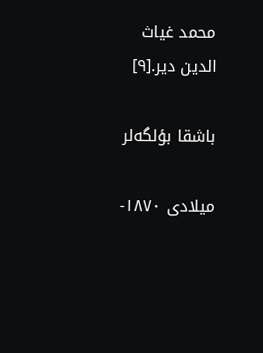محمد غیاث الدین دیر.[۹]

باشقا بؤلگه‌لر

میلادی ۱۸۷۰-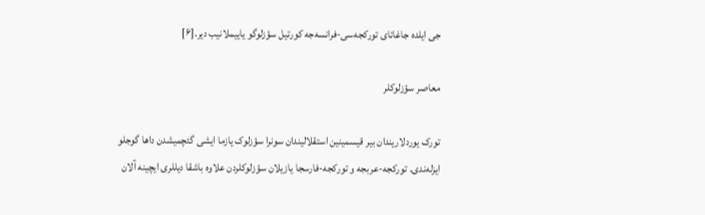جی ایلده جاغاتای تورکجه‌سی-فرانسه‌جه کورتیل سؤزلوگو یاییملانیب دیر.[۶]

معاصر سؤزلوکلر

تورک یوردلاریندان بیر قیسمینین استقلالیندان سونرا سؤزلوک یازما ایشی گئچمیشدن داها گوجلو ایزله‌ندی. تورکجه-عربجه و تورکجه-فارسجا یازیلان سؤزلوکلردن علاوه باشقا دیللری ایچینه آلان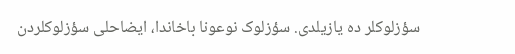سؤزلوکلر ده یازیلدی. سؤزلوک نوعونا باخاندا، ایضاحلی سؤزلوکلردن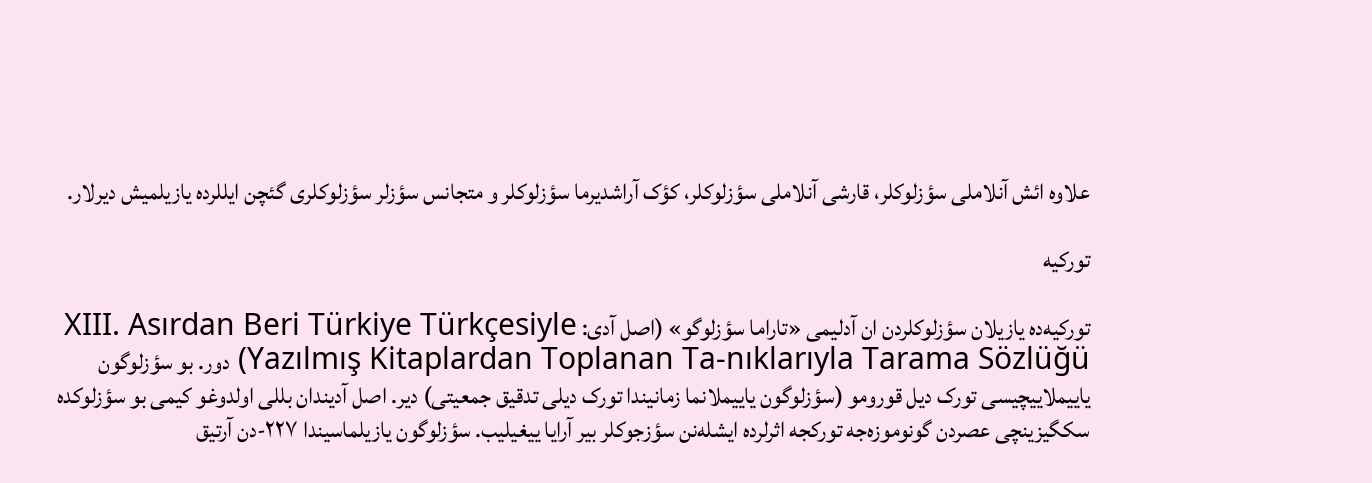علاوه ائش آنلاملی سؤزلوکلر، قارشی آنلاملی سؤزلوکلر، کؤک آراشدیرما سؤزلوکلر و متجانس سؤزلر سؤزلوکلری گئچن ایللرده یازیلمیش دیرلار.

تورکیه

تورکیه‌ده یازیلان سؤزلوکلردن ان آدلیمی «تاراما سؤزلوگو» (اصل آدی: XIII. Asırdan Beri Türkiye Türkçesiyle Yazılmış Kitaplardan Toplanan Ta-nıklarıyla Tarama Sözlüğü) دور. بو سؤزلوگون یاییملاییچیسی تورک دیل قورومو (سؤزلوگون یاییملانما زمانیندا تورک دیلی تدقیق جمعیتی) دیر. اصل آدیندان بللی اولدوغو کیمی بو سؤزلوکده سکگیزینچی عصردن گونوموزه‌جه تورکجه اثرلرده ایشله‌نن سؤزجوکلر بیر آرایا ییغیلیب. سؤزلوگون یازیلماسیندا ۲۲۷-دن آرتیق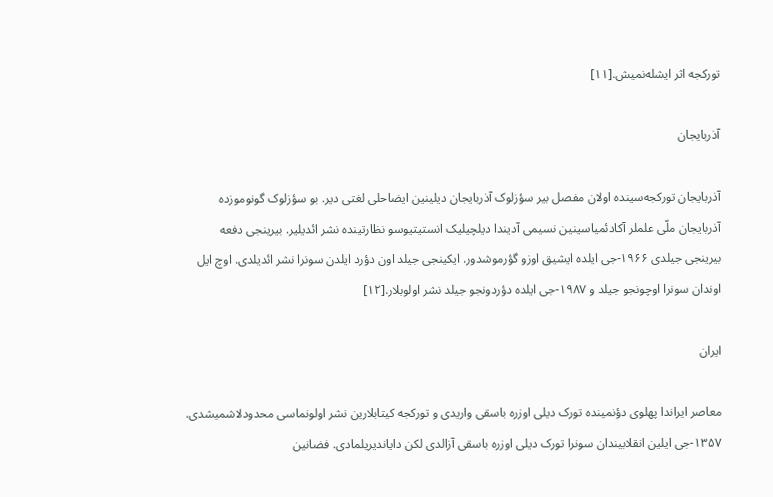تورکجه اثر ایشله‌نمیش.[۱۱]

آذربایجان

آذربایجان تورکجه‌سینده اولان مفصل بیر سؤزلوک آذربایجان دیلینین ایضاحلی لغتی دیر. بو سؤزلوک گونوموزده آذربایجان ملّی علملر آکادئمیاسینین نسیمی آدیندا دیلچیلیک انستیتیوسو نظارتینده نشر ائدیلیر. بیرینجی دفعه بیرینجی جیلدی ۱۹۶۶-جی ایلده ایشیق اوزو گؤرموشدور. ایکینجی جیلد اون دؤرد ایلدن سونرا نشر ائدیلدی. اوچ ایل اوندان سونرا اوچونجو جیلد و ۱۹۸۷-جی ایلده دؤردونجو جیلد نشر اولوبلار.[۱۲]

ایران

معاصر ایراندا پهلوی دؤنمینده تورک دیلی اوزره باسقی واریدی و تورکجه کیتابلارین نشر اولونماسی محدودلاشمیشدی. ۱۳۵۷-جی ایلین انقلابیندان سونرا تورک دیلی اوزره باسقی آزالدی لکن دایاندیریلمادی. فضانین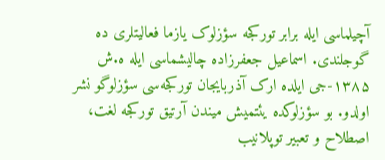آچیلماسی ایله برابر تورکجه سؤزلوک یازما فعالیتلری ده گوجلندی. اسماعیل جعفرزاده چالیشماسی ایله ه.ش ۱۳۸۵-جی ایلده ارک آذربایجان تورکجه‌سی سؤزلوگو نشر اولدو. بو سؤزلوکده یئتمیش میندن آرتیق تورکجه لغت، اصطلاح و تعبیر توپلانیب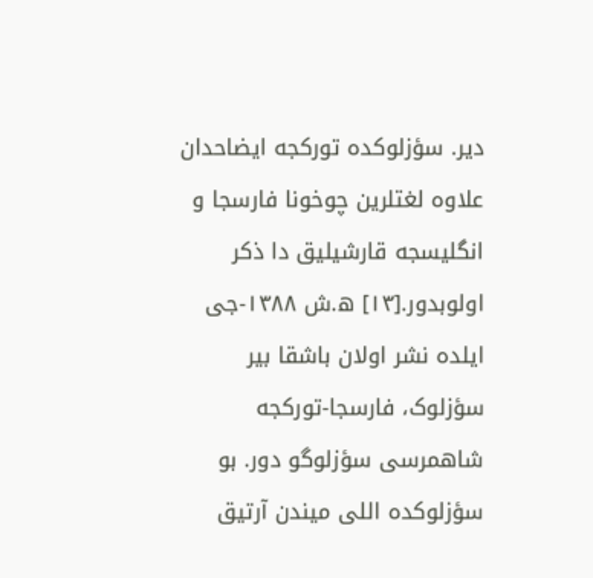دیر. سؤزلوکده تورکجه ایضاحدان علاوه لغتلرین چوخونا فارسجا و انگلیسجه قارشیلیق دا ذکر اولوبدور.[۱۳] ه.ش ۱۳۸۸-جی ایلده نشر اولان باشقا بیر سؤزلوک، فارسجا-تورکجه شاهمرسی سؤزلوگو دور. بو سؤزلوکده اللی میندن آرتیق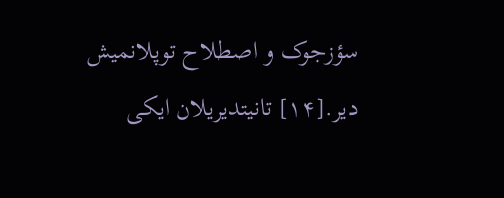سؤزجوک و اصطلاح توپلانمیش دیر.[۱۴] تانیتدیریلان ایکی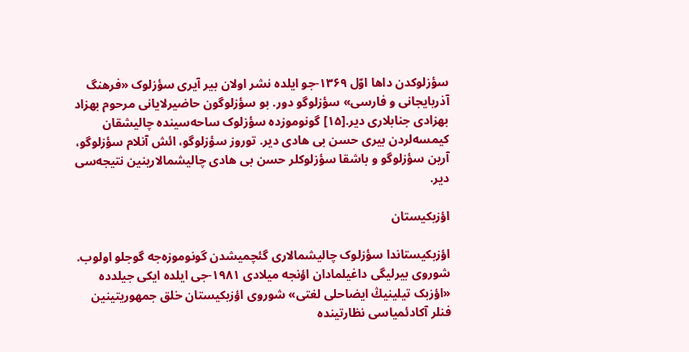سؤزلوکدن داها اوّل ۱۳۶۹-جو ایلده نشر اولان بیر آیری سؤزلوک «فرهنگ آذربایجانی و فارسی» سؤزلوگو دور. بو سؤزلوگون حاضیرلایانی مرحوم بهزاد بهزادی جنابلاری دیر.[۱۵] گونوموزده سؤزلوک ساحه‌سینده چالیشقان کیمسه‌لردن بیری حسن بی هادی دیر. توروز سؤزلوگو، ائش آنلام سؤزلوگو، آرین سؤزلوگو و باشقا سؤزلوکلر حسن بی هادی چالیشمالارینین نتیجه‌سی دیر.

اؤزبکیستان

اؤزبکیستاندا سؤزلوک چالیشمالاری گئچمیشدن گونوموزه‌جه گوجلو اولوب. شوروی بیرلیگی داغیلمادان اؤنجه میلادی ۱۹۸۱-جی ایلده ایکی جیلدده «اؤزبک تیلینیڭ ایضاحلی لغتی» شوروی اؤزبکیستان خلق جمهوریتینین فنلر آکادئمیاسی نظارتینده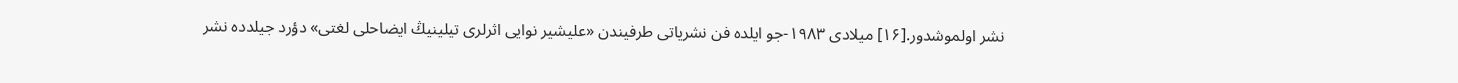نشر اولموشدور.[۱۶] میلادی ۱۹۸۳-جو ایلده فن نشریاتی طرفیندن «علیشیر نوایی اثرلری تیلینیڭ ایضاحلی لغتی» دؤرد جیلدده نشر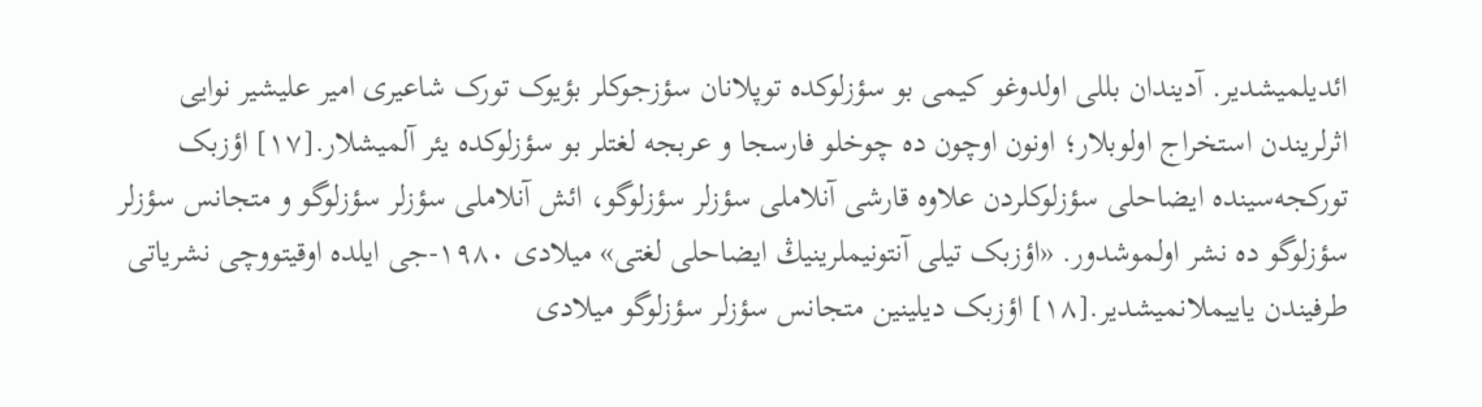ائدیلمیشدیر. آدیندان بللی اولدوغو کیمی بو سؤزلوکده توپلانان سؤزجوکلر بؤیوک تورک شاعیری امیر علیشیر نوایی اثرلریندن استخراج اولوبلار؛ اونون اوچون ده چوخلو فارسجا و عربجه لغتلر بو سؤزلوکده یئر آلمیشلار.[۱۷] اؤزبک تورکجه‌سینده ایضاحلی سؤزلوکلردن علاوه قارشی آنلاملی سؤزلر سؤزلوگو، ائش آنلاملی سؤزلر سؤزلوگو و متجانس سؤزلر سؤزلوگو ده نشر اولموشدور. «اؤزبک تیلی آنتونیملرینیڭ ایضاحلی لغتی» میلادی ۱۹۸۰-جی ایلده اوقیتووچی نشریاتی طرفیندن یاییملانمیشدیر.[۱۸] اؤزبک دیلینین متجانس سؤزلر سؤزلوگو میلادی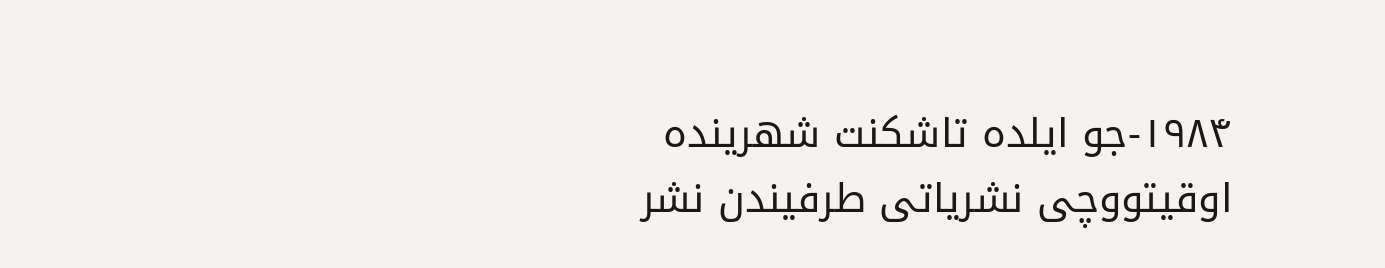۱۹۸۴-جو ایلده تاشکنت شهرینده اوقیتووچی نشریاتی طرفیندن نشر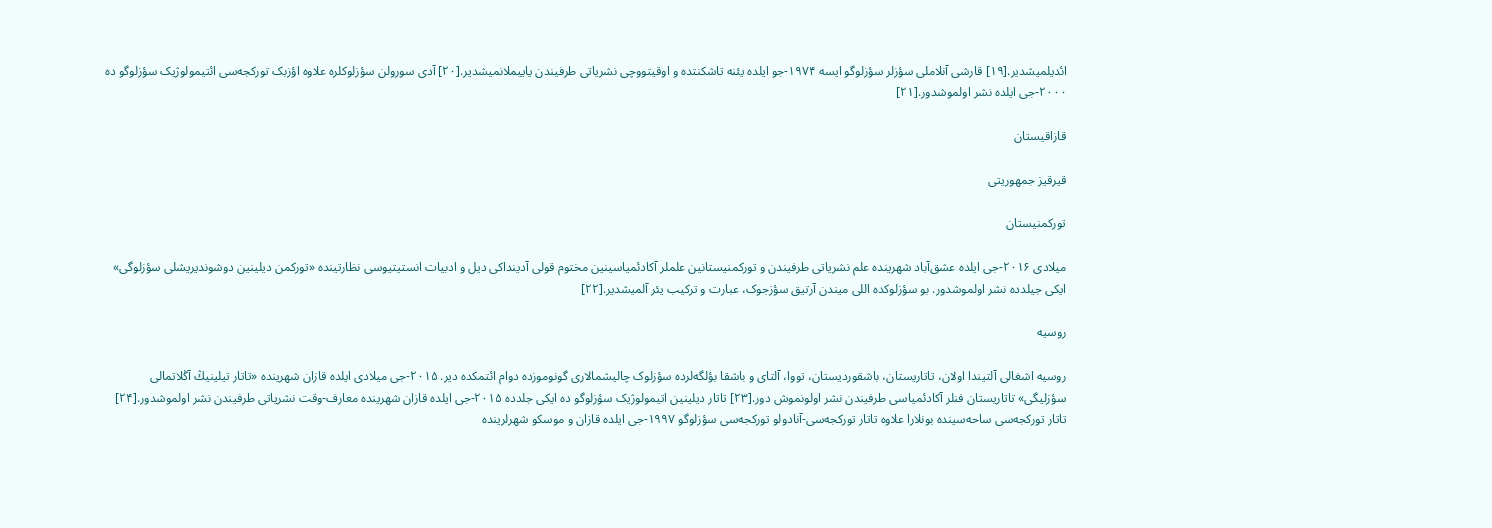ائدیلمیشدیر.[۱۹] قارشی آنلاملی سؤزلر سؤزلوگو ایسه ۱۹۷۴-جو ایلده یئنه تاشکنتده و اوقیتووچی نشریاتی طرفیندن یاییملانمیشدیر.[۲۰] آدی سورولن سؤزلوکلره علاوه اؤزبک تورکجه‌سی ائتیمولوژیک سؤزلوگو ده ۲۰۰۰-جی ایلده نشر اولموشدور.[۲۱]

قازاقیستان

قیرقیز جمهوریتی

تورکمنیستان

میلادی ۲۰۱۶-جی ایلده عشق‌آباد شهرینده علم نشریاتی طرفیندن و تورکمنیستانین علملر آکادئمیاسینین مختوم قولی آدینداکی دیل و ادبیات انستیتیوسی نظارتینده «تورکمن دیلینین دوشوندیریشلی سؤزلوگی» ایکی جیلدده نشر اولموشدور. بو سؤزلوکده اللی میندن آرتیق سؤزجوک، عبارت و ترکیب یئر آلمیشدیر.[۲۲]

روسیه

روسیه اشغالی آلتیندا اولان، تاتاریستان، باشقوردیستان، تووا، آلتای و باشقا بؤلگه‌لرده سؤزلوک چالیشمالاری گونوموزده دوام ائتمکده دیر. ۲۰۱۵-جی میلادی ایلده قازان شهرینده «تاتار تیلینیڭ آڭلاتمالی سؤزلیگی» تاتاریستان فنلر آکادئمیاسی طرفیندن نشر اولونموش دور.[۲۳] تاتار دیلینین اتیمولوژیک سؤزلوگو ده ایکی جلدده ۲۰۱۵-جی ایلده قازان شهرینده معارف-وقت نشریاتی طرفیندن نشر اولموشدور.[۲۴] تاتار تورکجه‌سی ساحه‌سینده بونلارا علاوه تاتار تورکجه‌سی-آنادولو تورکجه‌سی سؤزلوگو ۱۹۹۷-جی ایلده قازان و موسکو شهرلرینده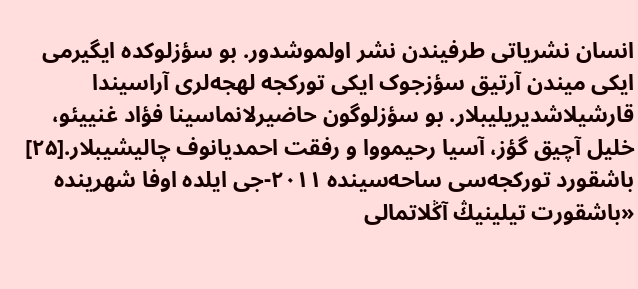انسان نشریاتی طرفیندن نشر اولموشدور. بو سؤزلوکده ایگیرمی ایکی میندن آرتیق سؤزجوک ایکی تورکجه لهجه‌لری آراسیندا قارشیلاشدیریلیبلار. بو سؤزلوگون حاضیرلانماسینا فؤاد غنییئو، خلیل آچیق گؤز، آسیا رحیمووا و رفقت احمدیانوف چالیشیبلار.[۲۵] باشقورد تورکجه‌سی ساحه‌سینده ۲۰۱۱-جی ایلده اوفا شهرینده «باشقورت تیلینیڭ آڭلاتمالی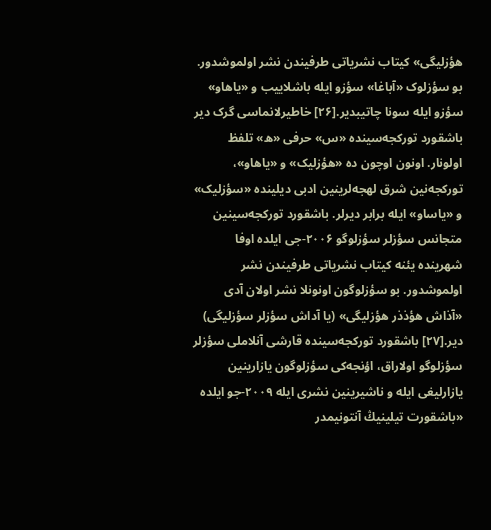هؤزلیگی» کیتاب نشریاتی طرفیندن نشر اولموشدور. بو سؤزلوک «آباغا» سؤزو ایله باشلاییب و «یاهاو» سؤزو ایله سونا چاتیبدیر.[۲۶] خاطیرلانماسی گرک دیر باشقورد تورکجه‌سینده «س» حرفی «ه» تلفظ اولونار. اونون اوچون ده «هؤزلیک» و «یاهاو»، تورکجه‌نین شرق لهجه‌لرینین ادبی دیلینده «سؤزلیک» و «یاساو» ایله برابر دیرلر. باشقورد تورکجه‌سینین متجانس سؤزلر سؤزلوگو ۲۰۰۶-جی ایلده اوفا شهرینده یئنه کیتاب نشریاتی طرفیندن نشر اولموشدور. بو سؤزلوگون اونونلا نشر اولان آدی «آذاش هؤذذر هؤزلیگی» (یا آداش سؤزلر سؤزلیگی) دیر.[۲۷] باشقورد تورکجه‌سینده قارشی آنلاملی سؤزلر سؤزلوگو اولاراق، اؤنجه‌کی سؤزلوگون یازارینین یازارلیغی ایله و ناشیرینین نشری ایله ۲۰۰۹-جو ایلده «باشقورت تیلینیڭ آنتونیمدر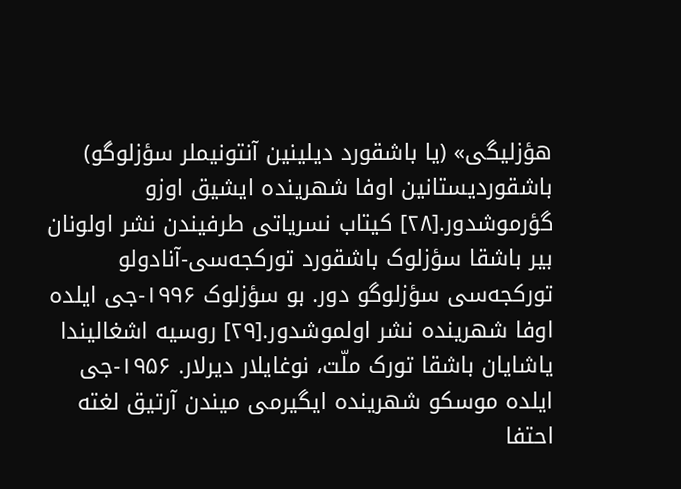هؤزلیگی» (یا باشقورد دیلینین آنتونیملر سؤزلوگو) باشقوردیستانین اوفا شهرینده ایشیق اوزو گؤرموشدور.[۲۸] کیتاب نسریاتی طرفیندن نشر اولونان بیر باشقا سؤزلوک باشقورد تورکجه‌سی-آنادولو تورکجه‌سی سؤزلوگو دور. بو سؤزلوک ۱۹۹۶-جی ایلده اوفا شهرینده نشر اولموشدور.[۲۹] روسیه اشغالیندا یاشایان باشقا تورک ملّت، نوغایلار دیرلار. ۱۹۵۶-جی ایلده موسکو شهرینده ایگیرمی میندن آرتیق لغته احتفا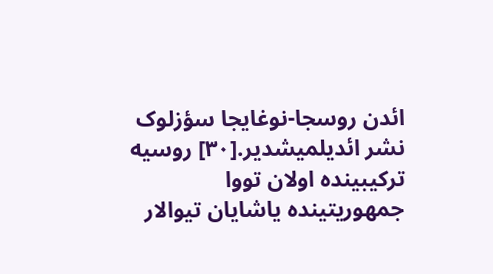ائدن روسجا-نوغایجا سؤزلوک نشر ائدیلمیشدیر.[۳۰] روسیه ترکیبینده اولان تووا جمهوریتینده یاشایان تیوالار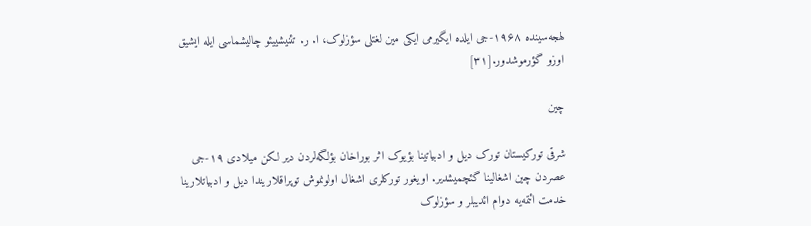لهجه‌سینده ۱۹۶۸-جی ایلده ایگیرمی ایکی مین لغتلی سؤزلوک، ا. ر. تئنیشییئو چالیشماسی ایله ایشیق اوزو گؤرموشدور.[۳۱]

چین

شرقی تورکیستان تورک دیل و ادبیاتینا بؤیوک اثر بوراخان بؤلگه‌لردن دیر لکن میلادی ۱۹-جی عصردن چین اشغالینا گئچمیشدیر. اویغور تورکلری اشغال اولونموش توپراقلاریندا دیل و ادبیاتلارینا خدمت ائتمه‌یه دوام ائدیبلر و سؤزلوک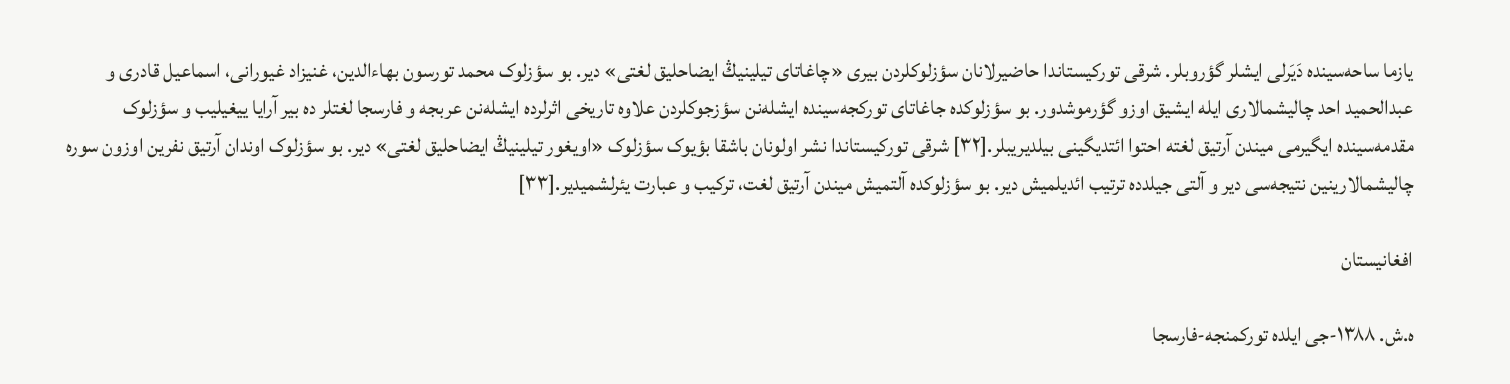یازما ساحه‌سینده دَیَرلی ایشلر گؤروبلر. شرقی تورکیستاندا حاضیرلانان سؤزلوکلردن بیری «چاغاتای تیلینیڭ ایضاحلیق لغتی» دیر. بو سؤزلوک محمد تورسون بهاءالدین، غنیزاد غیورانی، اسماعیل قادری و عبدالحمید احد چالیشمالاری ایله ایشیق اوزو گؤرموشدور. بو سؤزلوکده جاغاتای تورکجه‌سینده ایشله‌نن سؤزجوکلردن علاوه تاریخی اثرلرده ایشله‌نن عربجه و فارسجا لغتلر ده بیر آرایا ییغیلیب و سؤزلوک مقدمه‌سینده ایگیرمی میندن آرتیق لغته احتوا ائتدیگینی بیلدیریبلر.[۳۲] شرقی تورکیستاندا نشر اولونان باشقا بؤیوک سؤزلوک «اویغور تیلینیڭ ایضاحلیق لغتی» دیر. بو سؤزلوک اوندان آرتیق نفرین اوزون سوره چالیشمالارینین نتیجه‌سی دیر و آلتی جیلدده ترتیب ائدیلمیش دیر. بو سؤزلوکده آلتمیش میندن آرتیق لغت، ترکیب و عبارت یئرلشمیدیر.[۳۳]

افغانیستان

ه.ش. ۱۳۸۸-جی ایلده تورکمنجه-فارسجا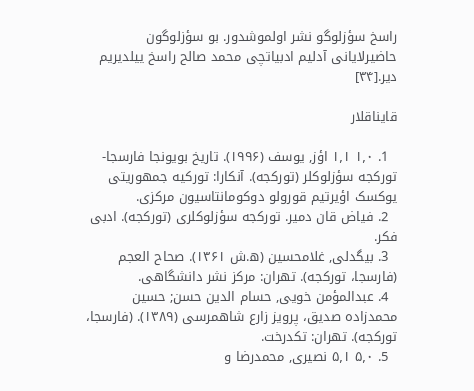راسخ سؤزلوگو نشر اولموشدور. بو سؤزلوگون حاضیرلایانی آدلیم ادبیاتچی محمد صالح راسخ ییلدیریم دیر.[۳۴]

قایناقلار

  1. ۱٫۰ ۱٫۱ اؤز, یوسف (۱۹۹۶). تاریخ بویونجا فارسجا-تورکجه سؤزلوکلر (تورکجه). آنکارا: تورکیه جمهوریتی یوکسک اؤیرتیم قورولو دوکومانتاسیون مرکزی.
  2. فیاض قان دمیر. تورکجه سؤزلوکلری (تورکجه). ادبی فکر.
  3. بیگدلی, غلامحسین (ه.ش ۱۳۶۱). صحاح العجم (فارسجا، تورکجه). تهران: مرکز نشر دانشگاهی.
  4. عبدالمؤمن خویی, حسام الدین حسن; حسین محمدزاده صدیق، پرویز زارع شاهمرسی (۱۳۸۹). (فارسجا، تورکجه). تهران: تکدرخت.
  5. ۵٫۰ ۵٫۱ نصیری, محمدرضا و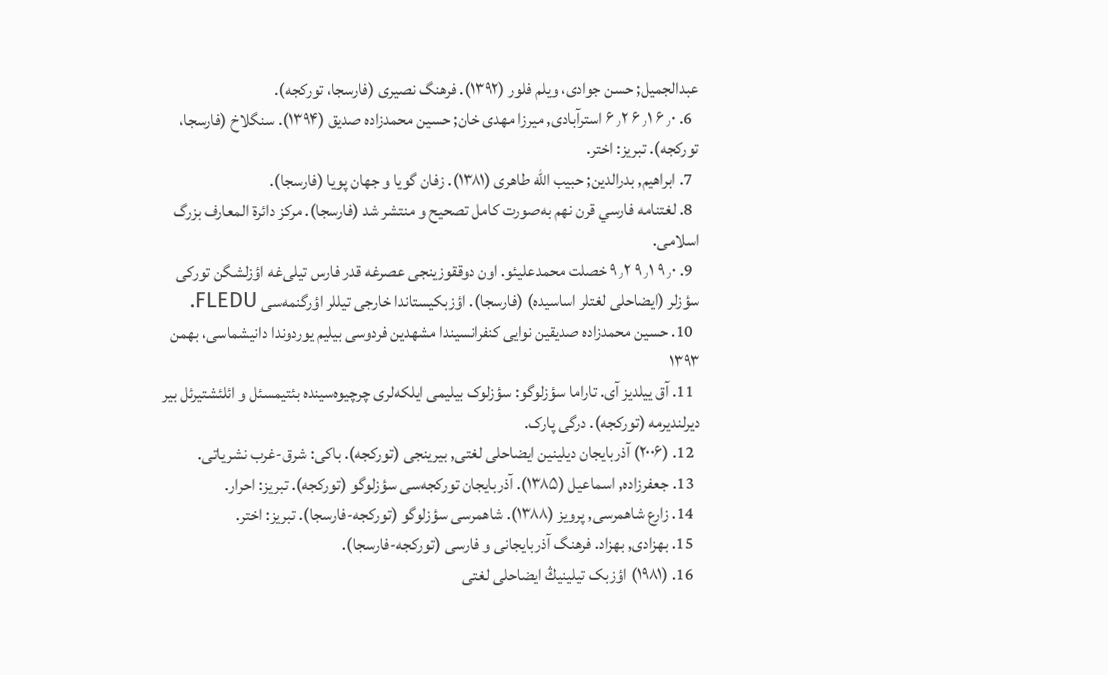عبدالجمیل; حسن جوادی، ویلم فلور (۱۳۹۲). فرهنگ نصیری (فارسجا، تورکجه).
  6. ۶٫۰ ۶٫۱ ۶٫۲ استرآبادی, میرزا مهدی خان; حسین محمدزاده صدیق (۱۳۹۴). سنگلاخ (فارسجا، تورکجه). تبریز: اختر.
  7. ابراهیم, بدرالدین; حبیب الله طاهری (۱۳۸۱). زفان گویا و جهان پویا (فارسجا).
  8. لغتنامه فارسي قرن نهم به‌صورت كامل تصحيح و منتشر شد (فارسجا). مرکز دائرة المعارف بزرگ اسلامی.
  9. ۹٫۰ ۹٫۱ ۹٫۲ خصلت محمدعلیئو. اون دوققوزینجی عصرغه قدر فارس تیلی‌غه اؤزلشگن تورکی سؤزلر (ایضاحلی لغتلر اساسیده) (فارسجا). اؤزبکیستاندا خارجی تیللر اؤرگنمه‌سی FLEDU.
  10. حسین محمدزاده صدیقین نوایی کنفرانسیندا مشهدین فردوسی بیلیم یوردوندا دانیشماسی، بهمن ۱۳۹۳
  11. آق ییلدیز آی. تاراما سؤزلوگو: سؤزلوک بیلیمی ایلکه‌لری چرچیوه‌سینده بئتیمسئل و ائلئشتیرئل بیر دیرلندیرمه (تورکجه). درگی پارک.
  12. (۲۰۰۶) آذربایجان دیلینین ایضاحلی لغتی, بیرینجی (تورکجه). باکی: شرق-غرب نشریاتی.
  13. جعفرزاده, اسماعیل (۱۳۸۵). آذربایجان تورکجه‌سی سؤزلوگو (تورکجه). تبریز: احرار.
  14. زارع شاهمرسی, پرویز (۱۳۸۸). شاهمرسی سؤزلوگو (تورکجه-فارسجا). تبریز: اختر.
  15. بهزادی, بهزاد. فرهنگ آذربایجانی و فارسی (تورکجه-فارسجا).
  16. (۱۹۸۱) اؤزبک تیلینیڭ ایضاحلی لغتی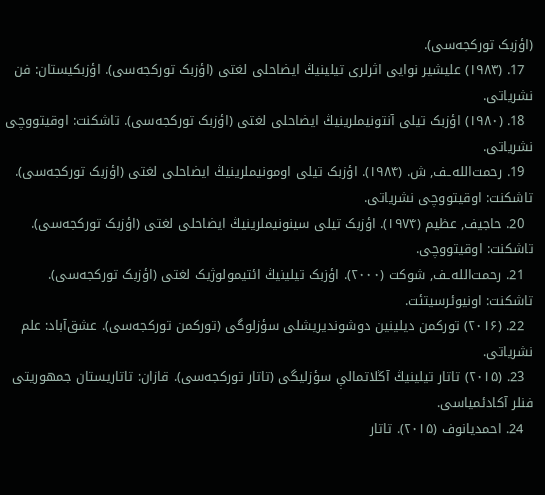(اؤزبک تورکجه‌سی).
  17. (۱۹۸۳) علیشیر نوایی اثرلری تیلینیڭ ایضاحلی لغتی (اؤزبک تورکجه‌سی). اؤزبکیستان: فن نشریاتی.
  18. (۱۹۸۰) اؤزبک تیلی آنتونیملرینیڭ ایضاحلی لغتی (اؤزبک تورکجه‌سی). تاشکنت: اوقیتووچی نشریاتی.
  19. رحمت‌الله‌ـف, ش. (۱۹۸۴). اؤزبک تیلی اومونیملرینیڭ ایضاحلی لغتی (اؤزبک تورکجه‌سی). تاشکنت: اوقیتووچی نشریاتی.
  20. حاجیف, عظیم (۱۹۷۴). اؤزبک تیلی سینونیملرینیڭ ایضاحلی لغتی (اؤزبک تورکجه‌سی). تاشکنت: اوقیتووچی.
  21. رحمت‌الله‌ـف, شوکت (۲۰۰۰). اؤزبک تیلینیڭ ائتیمولوژیک لغتی (اؤزبک تورکجه‌سی). تاشکنت: اونیوئرسیتئت.
  22. (۲۰۱۶) تورکمن دیلینین دوشوندیریشلی سؤزلوگی (تورکمن تورکجه‌سی). عشق‌آباد: علم نشریاتی.
  23. (۲۰۱۵) تاتار تیلینیڭ آڭلاتمالې سؤزلیگی (تاتار تورکجه‌سی). قازان: تاتاریستان جمهوریتی فنلر آکادئمیاسی.
  24. احمدیانوف (۲۰۱۵). تاتار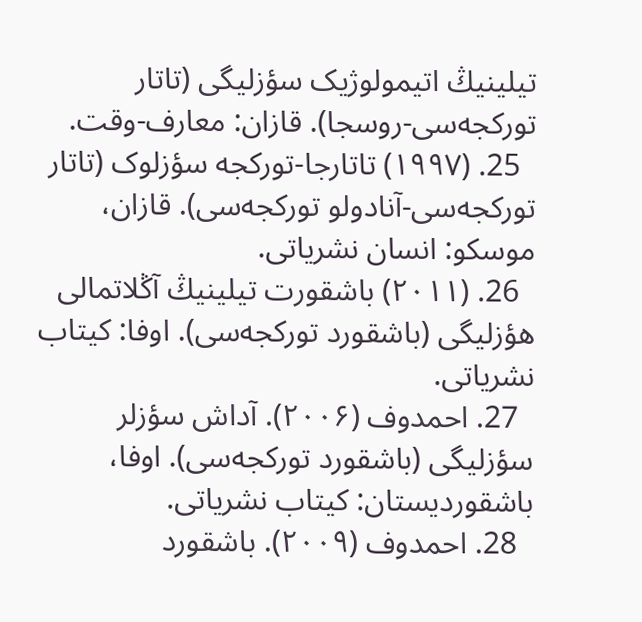تیلینیڭ اتیمولوژیک سؤزلیگی (تاتار تورکجه‌سی-روسجا). قازان: معارف-وقت.
  25. (۱۹۹۷) تاتارجا-تورکجه سؤزلوک (تاتار تورکجه‌سی-آنادولو تورکجه‌سی). قازان، موسکو: انسان نشریاتی.
  26. (۲۰۱۱) باشقورت تیلینیڭ آڭلاتمالی هؤزلیگی (باشقورد تورکجه‌سی). اوفا: کیتاب نشریاتی.
  27. احمدوف (۲۰۰۶). آداش سؤزلر سؤزلیگی (باشقورد تورکجه‌سی). اوفا، باشقوردیستان: کیتاب نشریاتی.
  28. احمدوف (۲۰۰۹). باشقورد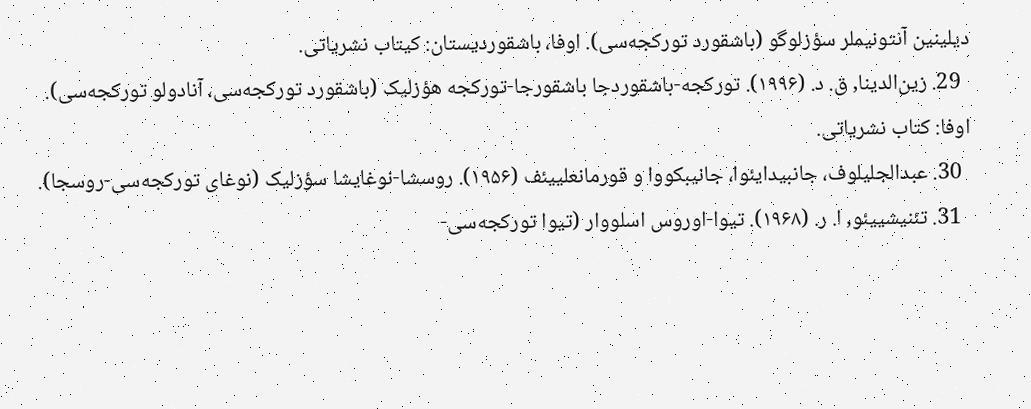دیلینین آنتونیملر سؤزلوگو (باشقورد تورکجه‌سی). اوفا، باشقوردیستان: کیتاب نشریاتی.
  29. زین‌الدینا, ق. د. (۱۹۹۶). تورکجه-باشقوردجا باشقورجا-تورکجه هؤزلیک (باشقورد تورکجه‌سی، آنادولو تورکجه‌سی). اوفا: کتاب نشریاتی.
  30. عبدالجلیلوف، جانبیدایئوا، جانیبکووا و قورمانعلییئف (۱۹۵۶). روسشا-نوغایشا سؤزلیک (نوغای تورکجه‌سی-روسجا).
  31. تئنیشییئو, ا. ر. (۱۹۶۸). تیوا-اوروس اسلووار (تیوا تورکجه‌سی-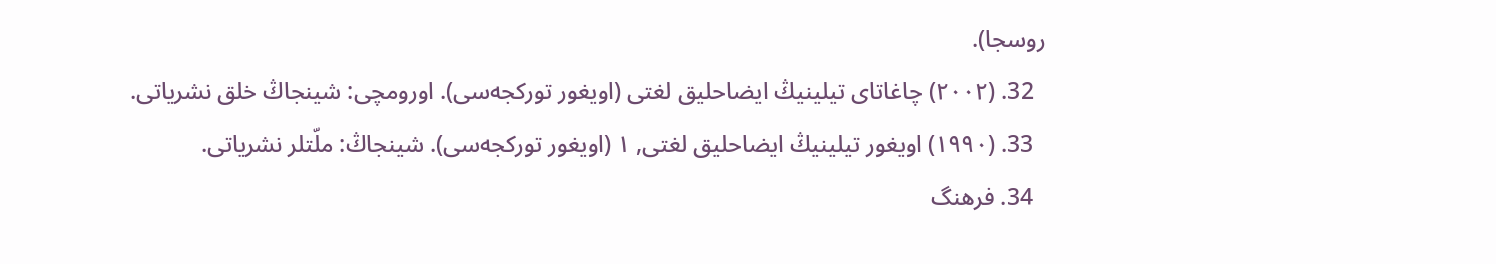روسجا).
  32. (۲۰۰۲) چاغاتای تیلینیڭ ایضاحلیق لغتی (اویغور تورکجه‌سی). اورومچی: شینجاڭ خلق نشریاتی.
  33. (۱۹۹۰) اویغور تیلینیڭ ایضاحلیق لغتی, ۱ (اویغور تورکجه‌سی). شینجاڭ: ملّتلر نشریاتی.
  34. فرهنگ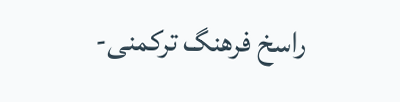راسخ فرهنگ ترکمنی-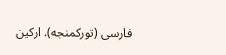فارسی (تورکمنجه). ارکین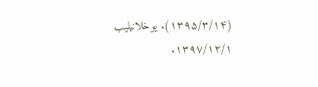(۱۳۹۵/۳/۱۴). یوخلانیلیب ۱۳۹۷/۱۲/۱.